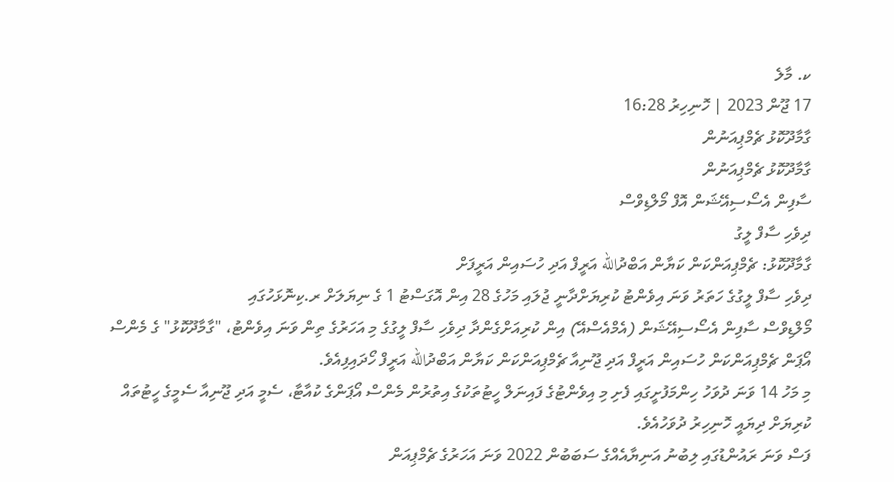ކ. މާލެ
17 ޖޫން 2023 | ހޮނިހިރު 16:28
ގާމާދޫކޮޅު ޗެމްޕިއަނުން
ގާމާދޫކޮޅު ޗެމްޕިއަނުން
ސާފިން އެސޯސިއޭޝަން އޮފް މޯލްޑިވްސް
ދިވެހި ސާފް ލީގު
ގާމާދޫކޮޅު: ޗެމްޕިއަންކަން ކަޔާން އަބްދުالله އަރީފް އަދި ހުސައިން އަރީފަށް
ދިވެހި ސާފް ލީގުގެ ހަތަރު ވަނަ އިވެންޓު ކުރިޔަށްދާނީ ޖުލައި މަހުގެ 28 އިން އޮގަސްޓު 1 ގެ ނިޔަލަށް ރ.ކިނޮޅަހުގައި
މޯލްޑިވްސް ސާފިން އެސޯސިއޭޝަން (އެމްއެސްއޭ) އިން ކުރިއަށްގެންދާ ދިވެހި ސާފް ލީގުގެ މި އަހަރުގެ ތިން ވަނަ އިވެންޓު، "ގާމާދޫކޮޅު" ގެ މެންސް އޯޕަން ޗެމްޕިއަންކަން ހުސައިން އަރީފް އަދި ޖޫނިއާ ޗެމްޕިއަންކަން ކަޔާން އަބްދުالله އަރީފް ހޯދައިފިއެވެ.
މި މަހު 14 ވަނަ ދުވަހު ހިންމަފުށީގައި ފެށި މި އިވެންޓުގެ ފައިނަލް ހީޓުތަކުގެ އިތުރުން މެންސް އޯޕަންގެ ކުއާޓާ، ސެމީ އަދި ޖޫނިއާ ސެމީގެ ހީޓުތައް ކުރިޔަށް ދިޔައީ ހޮނިހިރު ދުވަހުއެވެ.
ފަސް ވަނަ ރައުންޑުގައި ލިބުނު އަނިޔާއެއްގެ ސަބަބުން 2022 ވަނަ އަހަރުގެ ޗެމްޕިއަން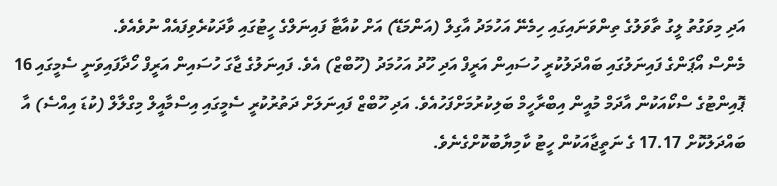އަދި މިވަގުތު ލީގު ތާވަލުގެ ތިންވަނައިގައި ހިމެނޭ އަހުމަދު އާގިލް (އަންމަޑޭ) އަށް ކުއާޓާ ފައިނަލްގެ ހީޓުގައި ވާދަކުރެވިފައެއް ނުވެއެވެ.
މެންސް އޯޕަންގެ ފައިނަލުގައި ބައްދަލުކުރީ ހުސައިން އަރީފް އަދި ހޫދު އަހުމަދު (ހޫބްޒް) އެވެ. ފައިނަލުގެ ޖާގަ ހުސައިން އަރީފް ހޯދާފައިވަނީ ސެމީގައި 16 ޕޮއިންޓުގެ ސްކޯއަކުން އާދަމް މުއީން އިބްރާހީމް ބަލިކުރުމަށްފަހުއެވެ. އަދި ހޫބްޒް ފައިނަލަށް ދަތުރުކުރީ ސެމީގައި އިސްމާއީލް މިގްލާލް (ކުޑަ އިއްސެ) އާ ބައްދަލުކޮށް 17.17 ގެ ނަތީޖާއަކުން ހީޓު ކާމިޔާބުކޮށްގެނެވެ.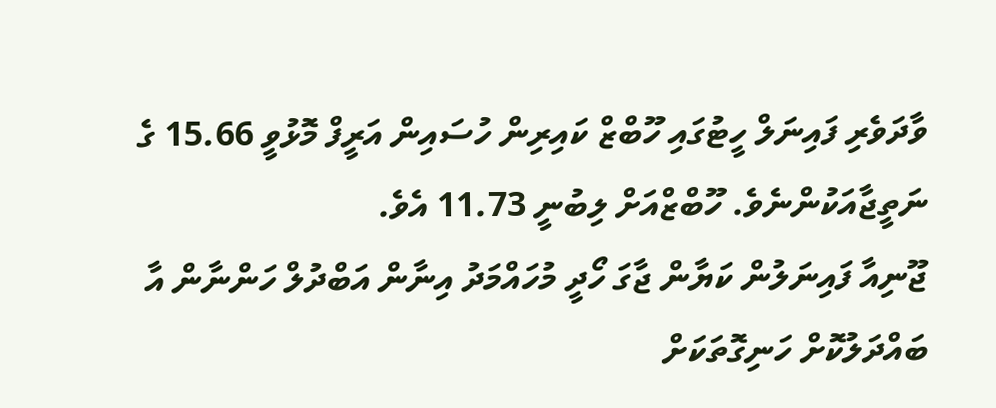ވާދަވެރި ފައިނަލް ހީޓުގައި ހޫބްޒް ކައިރިން ހުސައިން އަރީފް މޮޅުވީ 15.66 ގެ ނަތީޖާއަކުންނެވެ. ހޫބްޒްއަށް ލިބުނީ 11.73 އެވެ.
ޖޫނިއާ ފައިނަލުން ކަޔާން ޖާގަ ހޯދީ މުހައްމަދު އިނާން އަބްދުލް ހަންނާން އާ ބައްދަލުކޮށް ހަނިގޮތަކަށް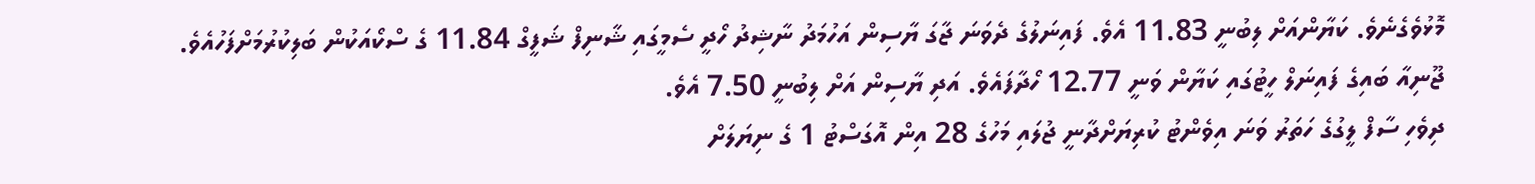މޮޅުވެގެނެވެ. ކަޔާންއަށް ލިބުނީ 11.83 އެވެ. ފައިނަލުގެ ދެވަނަ ޖާގަ ޔާސިން އަހުމަދު ނާޝިދު ހޯދީ ސެމީގައި ޝާނިފް ޝަފީގް 11.84 ގެ ސްކޯއަކުން ބަލިކުރުމަށްފަހުއެވެ.
ޖޫނިއާ ބައިގެ ފައިނަލް ހީޓުގައި ކަޔާން ވަނީ 12.77 ހޯދާފައެވެ. އަދި ޔާސިން އަށް ލިބުނީ 7.50 އެވެ.
ދިވެހި ސާފް ލީގުގެ ހަތަރު ވަނަ އިވެންޓު ކުރިޔަށްދާނީ ޖުލައި މަހުގެ 28 އިން އޮގަސްޓު 1 ގެ ނިޔަލަށް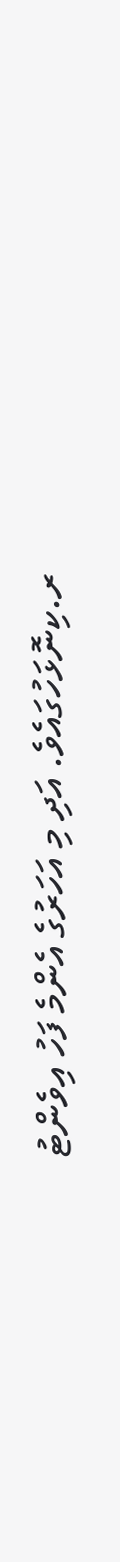ރ.ކިނޮޅަހުގައެވެ. އަދި މި އަހަރުގެ އެންމެ ފަހު އިވެންޓު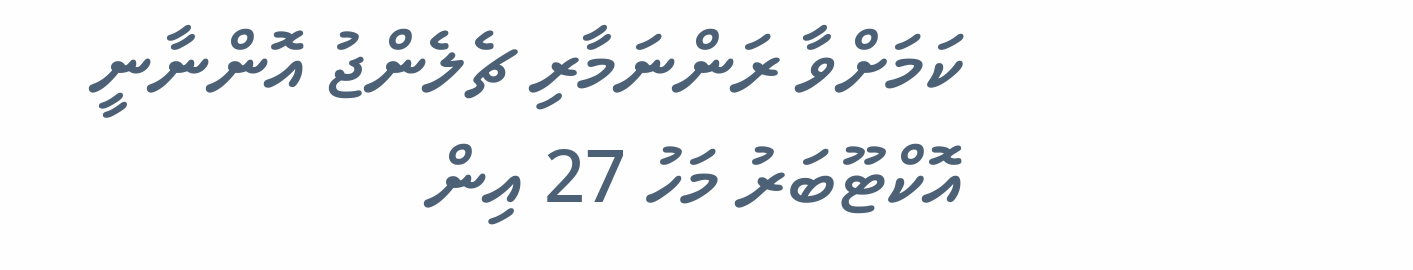ކަމަށްވާ ރަންނަމާރި ޗެލެންޖު އޮންނާނީ އޮކްޓޫބަރު މަހު 27 އިން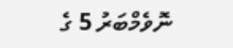ނޮވެމްބަރު 5 ގެ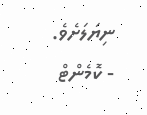ނިޔަލަށެވެ.
- ކޮމެންޓް